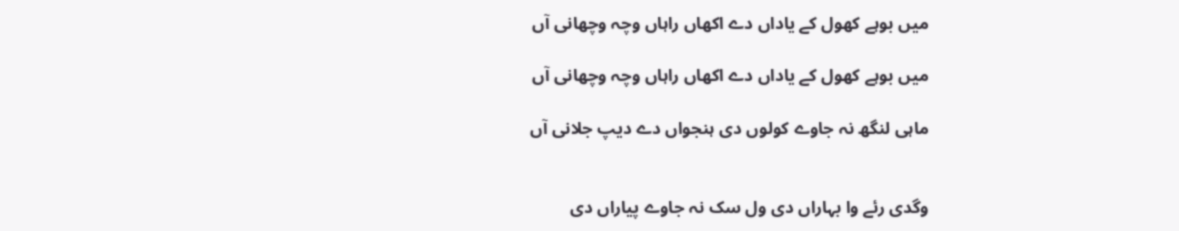میں بوہے کھول کے یاداں دے اکھاں راہاں وچہ وچھانی آں

میں بوہے کھول کے یاداں دے اکھاں راہاں وچہ وچھانی آں

ماہی لنگھ نہ جاوے کولوں دی ہنجواں دے دیپ جلانی آں


وگدی رئے وا بہاراں دی ول سک نہ جاوے پیاراں دی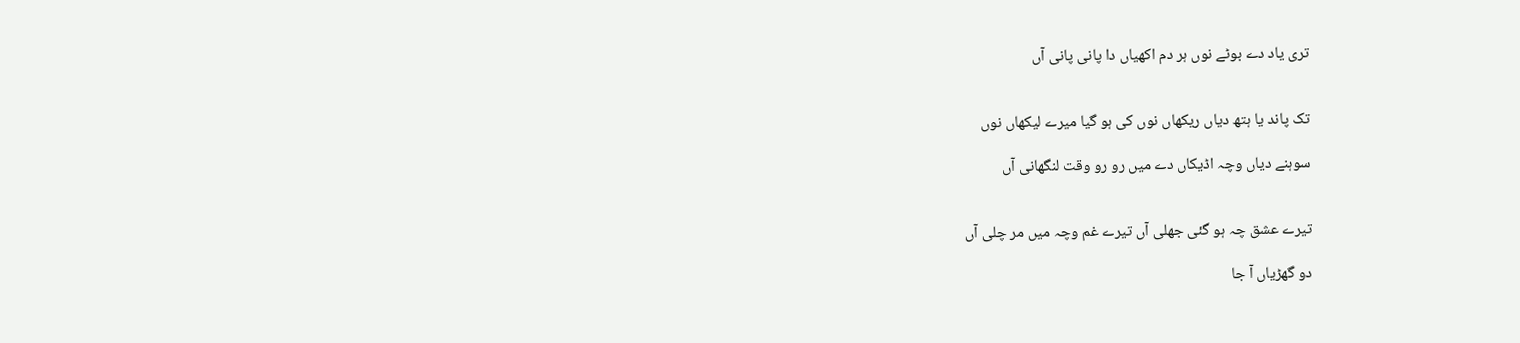تری یاد دے بوٹے نوں ہر دم اکھیاں دا پانی پانی آں


تک پاند یا ہتھ دیاں ریکھاں نوں کی ہو گیا میرے لیکھاں نوں

سوہنے دیاں وچہ اڈیکاں دے میں رو رو وقت لنگھانی آں


تیرے عشق چہ ہو گئی جھلی آں تیرے غم وچہ میں مر چلی آں

دو گھڑیاں آ جا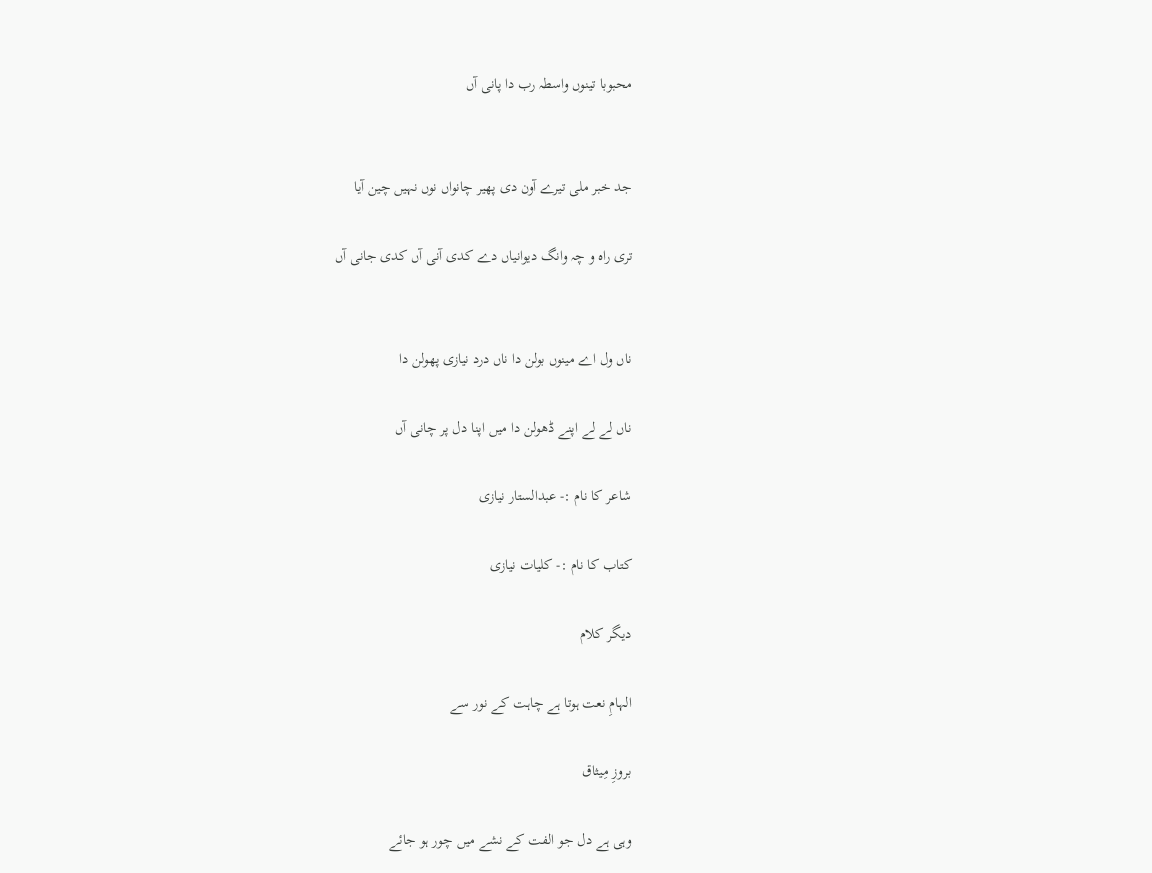محبوبا تینوں واسطہ رب دا پانی آں


جد خبر ملی تیرے آون دی پھیر چانواں نوں نہیں چین آیا

تری راه و چہ وانگ دیوانیاں دے کدی آنی آں کدی جانی آں


ناں ول اے مینوں بولن دا ناں درد نیازی پھولن دا

ناں لے لے اپنے ڈھولن دا میں اپنا دل پر چانی آں

شاعر کا نام :- عبدالستار نیازی

کتاب کا نام :- کلیات نیازی

دیگر کلام

الہامِ نعت ہوتا ہے چاہت کے نور سے

بروزِ مِیثاق

وہی ہے دل جو الفت کے نشے میں چور ہو جائے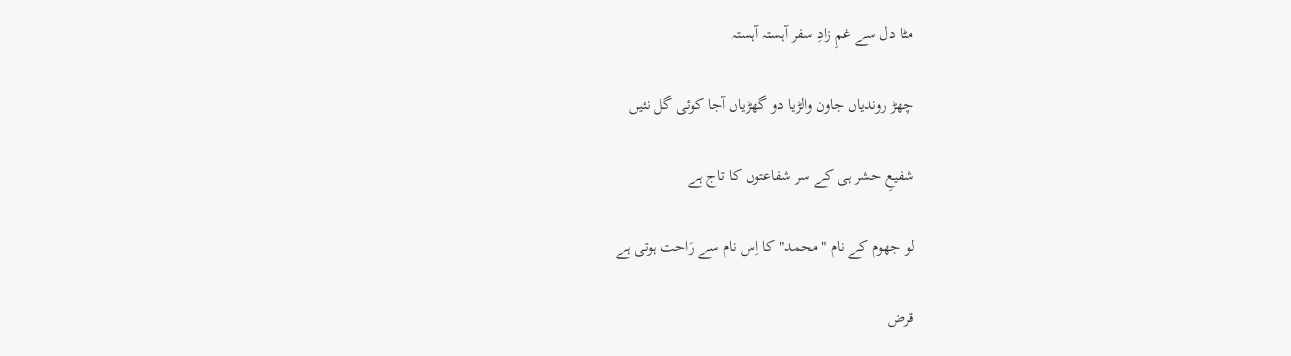مٹا دل سے غمِ زادِ سفر آہستہ آہستہ

چھڑ روندیاں جاون والڑیا دو گھڑیاں آجا کوئی گل نئیں

شفیعِ حشر ہی کے سر شفاعتوں کا تاج ہے

لو جھوم کے نام "محمد" کا اِس نام سے رَاحت ہوتی ہے

قرض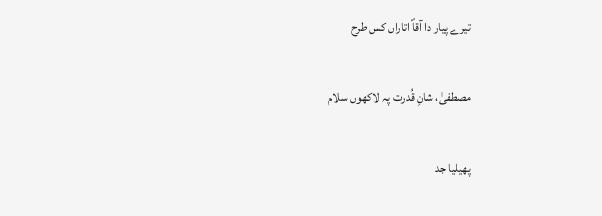تیرے پیار دا آقاؐ اتاراں کس طرح

مصطفیٰ، شانِ قُدرت پہ لاکھوں سلام

پھیلیا جد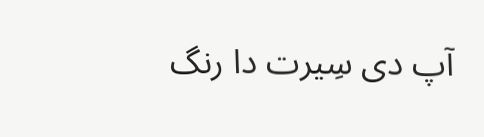آپ دی سِیرت دا رنگ